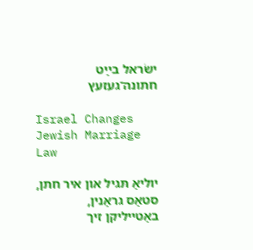ישׂראל בײַט חתונה־געזעץ

Israel Changes Jewish Marriage Law

יוליאַ תּגיל און איר חתן, סטאַס גראַנין, באַטייליקן זיך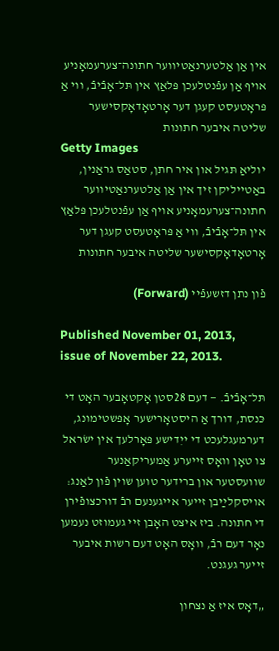אין אַן אַלטערנאַטיווער חתונה־צערעמאָניע אויף אַן עפֿנטלעכן פּלאַץ אין תּל־אָבֿיבֿ, ווי אַ פּראָטעסט קעגן דער אָרטאָדאָקסישער שליטה איבער חתונות
Getty Images
יוליאַ תּגיל און איר חתן, סטאַס גראַנין, באַטייליקן זיך אין אַן אַלטערנאַטיווער חתונה־צערעמאָניע אויף אַן עפֿנטלעכן פּלאַץ אין תּל־אָבֿיבֿ, ווי אַ פּראָטעסט קעגן דער אָרטאָדאָקסישער שליטה איבער חתונות

פֿון נתן דזשעפֿיי (Forward)

Published November 01, 2013, issue of November 22, 2013.

תּל־אָבֿיבֿ. — דעם 28סטן אָקטאָבער האָט די כּנסת, דורך אַ היסטאָרישער אָפּשטימונג, דערמעגלעכט די ייִדישע פּאָרלעך אין ישׂראל צו טאָן וואָס זייערע אַמעריקאַנער שוועסטער און ברידער טוען שוין פֿון לאַנג: אויסקלײַבן זייער אייגענעם רבֿ דורכצופֿירן די חתונה. ביז איצט האָבן זיי געמוזט נעמען נאָר דעם רבֿ, וואָס האָט דעם רשות איבער זייער געגנט.

„דאָס איז אַ נצחון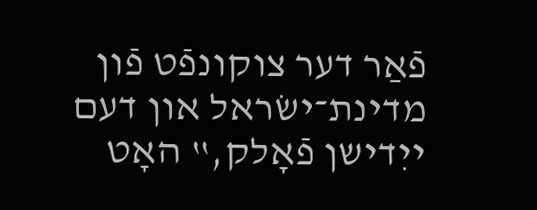פֿאַר דער צוקונפֿט פֿון מדינת־ישׂראל און דעם ייִדישן פֿאָלק,‟ האָט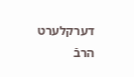דערקלערט הרבֿ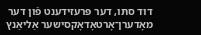דוד סתּו, דער פּרעזידענט פֿון דער מאָדערן־אָרטאָדאָקסישער אַליאַנץ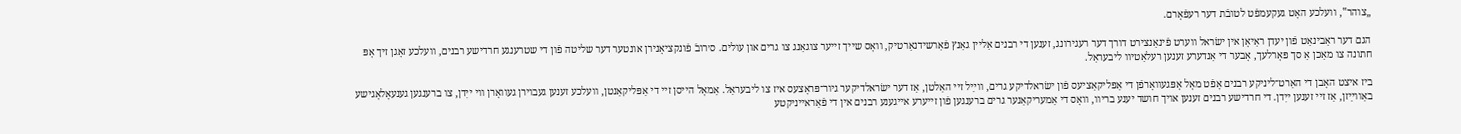„צוהר‟, וועלכע האָט געקעמפֿט לטובֿת דער רעפֿאָרם.

הגם דער ראַבינאַט פֿון יעדן ראַיאָן אין ישׂראל ווערט פֿינאַנצירט דורך דער רעגירונג, זענען די רבנים אַליין גאַנץ פֿאַרשידנאַרטיק, וואָס שייך זייער צוגאַנג צו גרים און עולים. ס׳רובֿ פֿונקציאָנירן אונטער דער שליטה פֿון די שטרענגע חרדישע רבנים, וועלכע זאָגן זיך אָפּ חתונה צו מאַכן אַ סך פּאָרלעך, אָבער די אַנדערע זענען רעלאַטיוו ליבעראַל.

ביז איצט האָבן די האַרט־ליניקע רבנים אָפֿט מאָל אָפּגעוואָרפֿן די אַפּליקאַציעס פֿון ישׂראלדיקע גרים, ווײַל זיי האַלטן, אַז דער ישׂראלדיקער גיור־פּראָצעס איז צו ליבעראַל. אַמאָל הייסן זיי די אַפּליקאַנטן, וועלכע זענען געבוירן געוואָרן ווי ייִדן, צו ברענגען גענעאָלאָגישע באַווײַזן, אַז זיי זענען ייִדן. די חרדישע רבנים זענען אויך חושד יענע בריוו, וואָס די אַמעריקאַנער גרים ברענגען פֿון זייערע אייגענע רבנים אין די פֿאַראייניקטע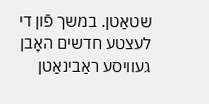שטאַטן. במשך פֿון די לעצטע חדשים האָבן געוויסע ראַבינאַטן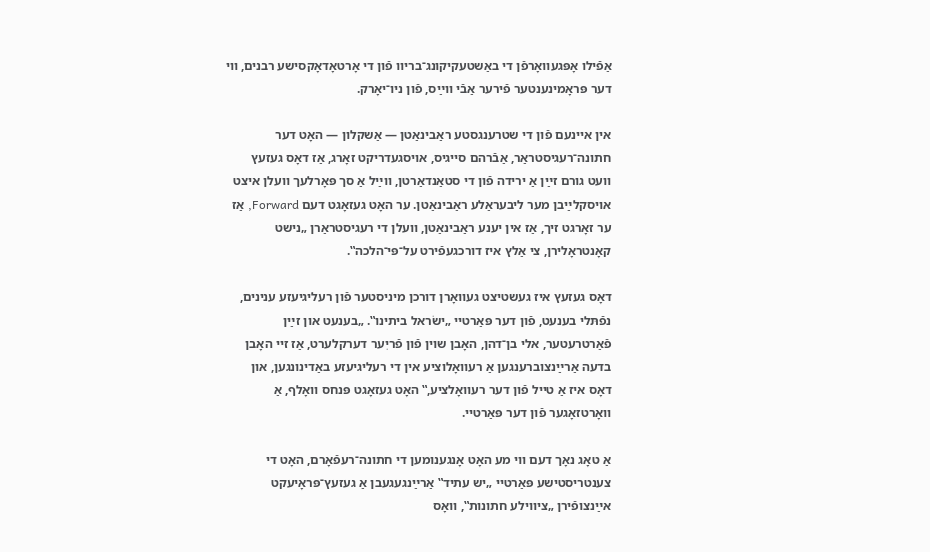אַפֿילו אָפּגעוואָרפֿן די באַשטעקיקונג־בריוו פֿון די אָרטאָדאָקסישע רבנים, ווי דער פּראָמינענטער פֿירער אַבֿי ווײַס, פֿון ניו־יאָרק.

אין איינעם פֿון די שטרענגסטע ראַבינאַטן — אַשקלון — האָט דער חתונה־רעגיסטראַר, אַבֿרהם סייגיס, אויסגעדריקט זאָרג, אַז דאָס געזעץ וועט גורם זײַן אַ ירידה פֿון די סטאַנדאַרטן, ווײַל אַ סך פּאָרלעך וועלן איצט אויסקלײַבן מער ליבעראַלע ראַבינאַטן. ער האָט געזאָגט דעם Forward, אַז ער זאָרגט זיך, אַז אין יענע ראַבינאַטן, וועלן די רעגיסטראַרן „נישט קאָנטראָלירן, צי אַלץ איז דורכגעפֿירט על־פּי־הלכה‟.

דאָס געזעץ איז געשטיצט געוואָרן דורכן מיניסטער פֿון רעליגיעזע ענינים, נפֿתּלי בענעט, פֿון דער פּאַרטיי „ישׂראל ביתינו‟. „בענעט און זײַן פֿאַרטרעטער, אלי בן־דהן, האָבן שוין פֿון פֿריִער דערקלערט, אַז זיי האָבן בדעה אַרײַנצוברענגען אַ רעוואָלוציע אין די רעליגיעזע באַדינונגען, און דאָס איז אַ טייל פֿון דער רעוואָלציע,‟ האָט געזאָגט פּנחס וואָלף, אַ וואָרטזאָגער פֿון דער פּאַרטיי.

אַ טאָג נאָך דעם ווי מע האָט אָנגענומען די חתונה־רעפֿאָרם, האָט די צענטריסטישע פּאַרטיי „יש עתיד‟ אַרײַנגעגעבן אַ געזעץ־פּראָיעקט אײַנצופֿירן „ציווילע חתונות‟, וואָס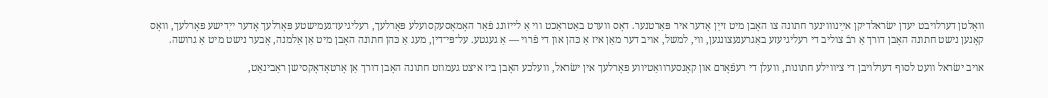וואָלטן דערלויבט יעדן ישׂראלדיקן אײַנוווינער חתונה צו האָבן מיט זײַן אָדער איר פּאַרטנער. דאָס ווערט באַטראַכט ווי אַ לייזונג פֿאַר האָמאָסעקסועלע פּאָרלעך, רעליגיעז־געמישטע פּאָרלעך אָדער ייִדישע פּאָרלעך, וואָס קאָנען נישט חתונה האָבן דורך אַ רבֿ צוליב די רעליגיעזע באַגרענעצונגען, ווי, למשל, אויב דער מאַן איז אַ כּהן און די פֿרוי — אַ געגטע. על־פּי־דין, מעג אַ כּהן חתונה האָבן מיט אַן אַלמנה, אָבער נישט מיט אַ גרושה.

אויב ישׂראל וועט לסוף דערלויבן די ציווילע חתונות, וועלן די רעפֿאָרם און קאָנסערוואַטיווע פּאָרלעך אין ישׂראל, וועלכע האָבן ביז איצט געמוזט חתונה האָבן דורך אַן אָרטאָדאָקסישן ראַבינאַט,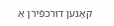קאָנען דורכפֿירן אַ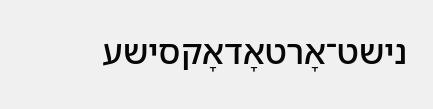נישט־אָרטאָדאָקסישע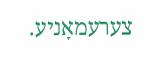צערעמאָניע.